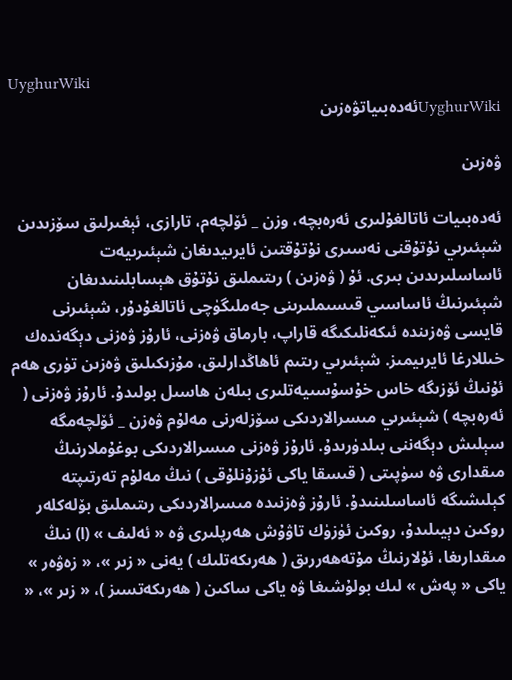UyghurWiki
UyghurWikiئەدەبىياتۋەزىن

ۋەزىن

ئەدەبىيات ئاتالغۇلىرى ئەرەبچە، وزن _ ئۆلچەم، تارازى، ئېغىرلىق سۆزىدىن شېئىرىي نۇتۇقنى نەسىرى نۇتۇقتىن ئايرىيدىغان شېئىرىيەت ئاساسلىرىدىن بىرى. ئۇ ( ۋەزىن ) رىتىملىق نۇتۇق ھېسابلىنىدىغان شېئىرنىڭ ئاساسىي قىسىملىرىنى جەملىگۈچى ئاتالغۇدۇر، شېئىرنى قايسى ۋەزىندە ئىكەنلىكىگە قاراپ، بارماق ۋەزنى، ئارۇز ۋەزنى دېگەندەك خىللارغا ئايرىيمىز. شېئىرىي رىتىم ئاھاڭدارلىق، مۇزىكىلىق ۋەزىن تۈرى ھەم ئۇنىڭ ئۆزىگە خاس خۇسۇسىيەتلىرى بىلەن ھاسىل بولىدۇ. ئارۇز ۋەزنى ( ئەرەبچە ) شېئىرىي مىسرالاردىكى سۆزلەرنى مەلۇم ۋەزن _ ئۆلچەمگە سېلىش دېگەننى بىلدۈرىدۇ. ئارۇز ۋەزنى مىسرالاردىكى بوغۇملارنىڭ مىقدارى ۋە سۈپىتى ( قىسقا ياكى ئۇزۇنلۇقى ) نىڭ مەلۇم تەرتىپتە كېلىشىگە ئاساسلىنىدۇ. ئارۇز ۋەزنىدە مىسرالاردىكى رىتىملىق بۆلەكلەر روكىن دېيىلىدۇ، روكىن ئۈزۈك تاۋۇش ھەرپلىرى ۋە « ئەلىف » (ا) نىڭ مىقدارىغا، ئۇلارنىڭ مۇتەھەررىق ( ھەرىكەتلىك ) يەنى « زىر »، « زەۋەر » ياكى « پەش » لىك بولۇشىغا ۋە ياكى ساكىن ( ھەرىكەتسىز )، « زىر »، «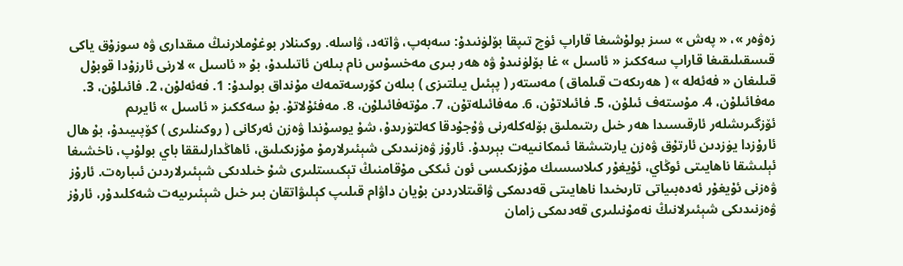زەۋەر »، « پەش » سىز بولۇشىغا قاراپ ئۈچ تىپقا بۆلۈنىدۇ: سەبەپ، ۋاتەد، ۋاسلە. روكىنلار بوغۇملارنىڭ مىقدارى ۋە سوزۇق ياكى قىسقىلىقىغا قاراپ سەككىز « ئاسىل » غا بۆلۈنىدۇ ۋە ھەر بىرى مەخسۇس نام بىلەن ئاتىلىدۇ، بۇ « ئاسىل » لارنى ئارزۇدا قوبۇل قىلىغان « فەئەلە » ( ھەرىكەت قىلماق ) مەستەر ( پېئىل يىلتىزى ) بىلەن كۆرسەتمەك مۇنداق بولىدۇ: 1. فەئەلۇن، 2. فائىلۇن، 3. مەفائىلۇن، 4. مۇستەف ئىلۇن، 5. فائىلاتۇن، 6. مەفائىلەتۇن، 7. مۇتەفائىلۇن، 8. مەفئۇلاتۇ. بۇ سەككىز « ئاسىل » ئايرىم ئۆزگىرىشلەر ئارقىسىدا ھەر خىل رىتىملىق بۆلەكلەرنى ۋۇجۇدقا كەلتۈرىدۇ، شۇ يوسۇندا ۋەزن ئەركانى ( روكىنلىرى ) كۆپىيىدۇ، بۇ ھال ئارۇزدا يۈزدىن ئارتۇق ۋەزن يارىتىشقا ئىمكانىيەت بېرىدۇ. ئارۇز ۋەزنىدىكى شېئىرلارمۇ مۇزىكىلىق، ئاھاڭدارلىققا باي بولۇپ، ناخشىغا ئېلىشقا ناھايىتى ئوڭاي، ئۇيغۇر كىلاسسىك مۇزىكىسى ئون ئىككى مۇقامنىڭ تېكىستلىرى شۇ خىلدىكى شېئىرلاردىن ئىبارەت. ئارۇز ۋەزنى ئۇيغۇر ئەدەبىياتى تارىخىدا ناھايىتى قەدىمكى ۋاقىتلاردىن بۇيان داۋام قىلىپ كېلىۋاتقان بىر خىل شېئىرىيەت شەكلىدۇر، ئارۇز ۋەزنىدىكى شېئىرلانىڭ نەمۇنىلىرى قەدىمكى زامان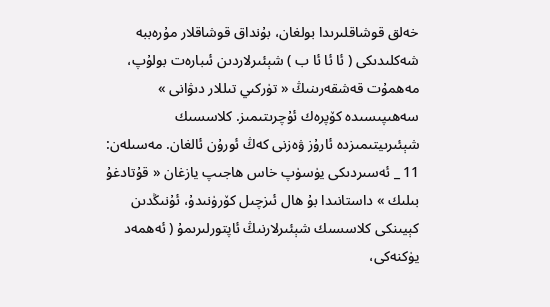خەلق قوشاقلىرىدا بولغان، بۇنداق قوشاقلار مۇرەببە شەكلىدىكى ( ئا ئا ئا ب ) شېئىرلاردىن ئىبارەت بولۇپ، مەھمۇت قەشقەرىنىڭ « تۈركىي تىللار دىۋانى » سەھىپىسىدە كۆپرەك ئۇچرىتىمىز. كلاسسىك شېئىرىيتىمىزدە ئارۇز ۋەزنى كەڭ ئورۇن ئالغان. مەسىلەن: 11 _ ئەسىردىكى يۈسۈپ خاس ھاجىپ يازغان « قۇتادغۇ بىلىك » داستانىدا بۇ ھال ئىزچىل كۆرۈنىدۇ، ئۇنىڭدىن كېيىنكى كلاسسىك شېئىرلارنىڭ ئاپتورلىرىمۇ ( ئەھمەد يۈكنەكى،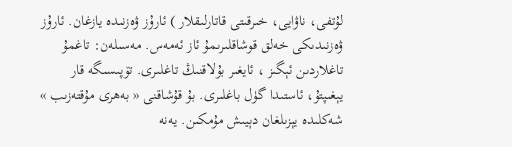لۇتفى، ناۋايى، خىرقىتى قاتارلىقلار ) ئارۇز ۋەزنىدە يازغان. ئارۇز ۋەزنىدىكى خەلق قوشاقلىرىمۇ ئاز ئەمەس. مەسىلەن: تاغمۇ تاغلاردىن ئېگىز ، ئايغىر بۇلاقنىڭ تاغلىرى. تۆپىسىگە قار يېغىپتۇ، ئاستىدا گۈل باغلىرى. بۇ قۇشاقنى « بەھرى مۇقتەزىب » شەكلىدە يېزىلغان دېيىش مۇمكىن. يەنە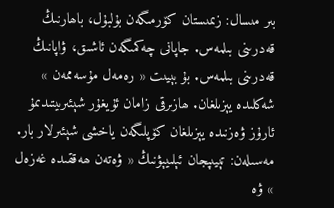بىر مىسال: زىمىستان كۆرمىگەن بۇلبۇل، باھارنىڭ قەدرىنى بىلمەس. جاپانى چەكمىگەن ئاشىق، ۋاپانىڭ قەدرىنى بىلمەس. بۇ بېيىت « رەمەل مۇسەممەن » شەكلىدە يېزىلغان. ھازىرقى زامان ئۇيغۇر شېئىرىيتىدىمۇ ئارۇز ۋەزنىدە يېزىلغان كۆپلىگەن ياخشى شېئىرلار بار. مەسىلەن: تېيىپجان ئېلىيېۋنىڭ « ۋەتەن ھەققىدە غەزەل » ۋە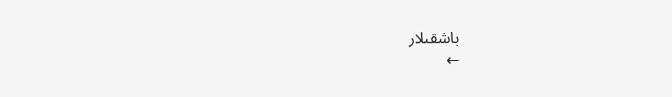باشقىلار
←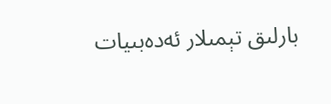بارلىق تېمىلار ئەدەبىيات